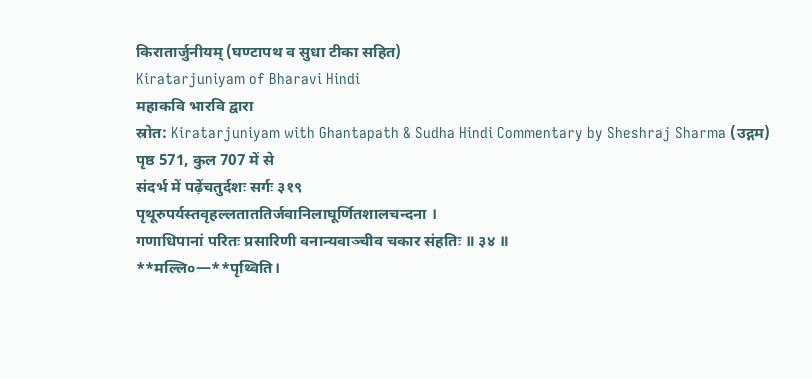किरातार्जुनीयम् (घण्टापथ व सुधा टीका सहित)
Kiratarjuniyam of Bharavi Hindi
महाकवि भारवि द्वारा
स्रोत: Kiratarjuniyam with Ghantapath & Sudha Hindi Commentary by Sheshraj Sharma (उद्गम)
पृष्ठ 571, कुल 707 में से
संदर्भ में पढ़ेंचतुर्दशः सर्गः ३१९
पृथूरुपर्यस्तवृहल्लताततिर्जवानिलाघूर्णितशालचन्दना ।
गणाधिपानां परितः प्रसारिणी वनान्यवाञ्चीव चकार संहतिः ॥ ३४ ॥
**मल्लि०—**पृथ्विति।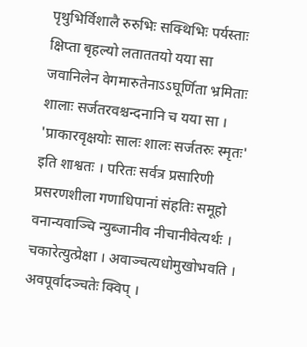पृथुभिर्विशालै रुरुभिः सक्थिभिः पर्यस्ताः क्षिप्ता बृहल्यो लताततयो यया सा जवानिलेन वेगमारुतेनाऽऽघूर्णिता भ्रमिताः शालाः सर्जतरवश्चन्दनानि च यया सा । 'प्राकारवृक्षयोः सालः शालः सर्जतरुः स्मृतः' इति शाश्वतः । परितः सर्वत्र प्रसारिणी प्रसरणशीला गणाधिपानां संहतिः समूहो वनान्यवाञ्चि न्युब्जानीव नीचानीवेत्यर्थः । चकारेत्युत्प्रेक्षा । अवाञ्चत्यधोमुखोभवति । अवपूर्वादञ्चतेः क्विप् ।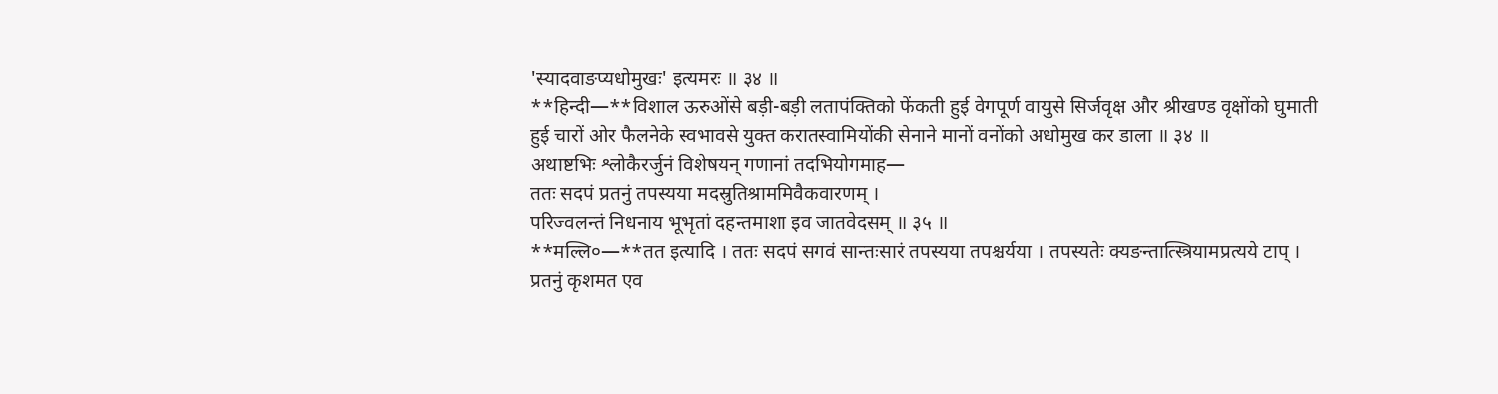'स्यादवाङप्यधोमुखः' इत्यमरः ॥ ३४ ॥
**हिन्दी—**विशाल ऊरुओंसे बड़ी-बड़ी लतापंक्तिको फेंकती हुई वेगपूर्ण वायुसे सिर्जवृक्ष और श्रीखण्ड वृक्षोंको घुमाती हुई चारों ओर फैलनेके स्वभावसे युक्त करातस्वामियोंकी सेनाने मानों वनोंको अधोमुख कर डाला ॥ ३४ ॥
अथाष्टभिः श्लोकैरर्जुनं विशेषयन् गणानां तदभियोगमाह—
ततः सदपं प्रतनुं तपस्यया मदस्रुतिश्राममिवैकवारणम् ।
परिज्वलन्तं निधनाय भूभृतां दहन्तमाशा इव जातवेदसम् ॥ ३५ ॥
**मल्लि०—**तत इत्यादि । ततः सदपं सगवं सान्तःसारं तपस्यया तपश्चर्यया । तपस्यतेः क्यङन्तात्स्त्रियामप्रत्यये टाप् । प्रतनुं कृशमत एव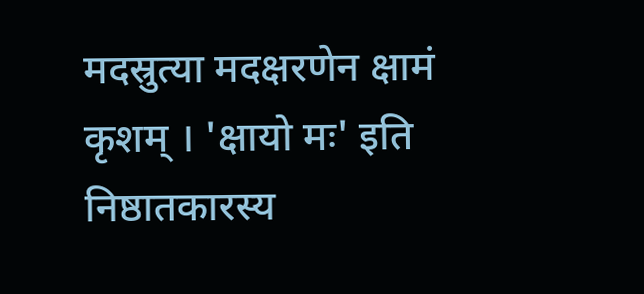मदस्रुत्या मदक्षरणेन क्षामं कृशम् । 'क्षायो मः' इति निष्ठातकारस्य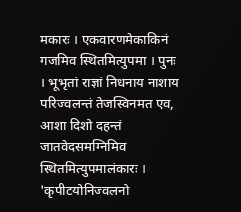मकारः । एकवारणमेकाकिनं गजमिव स्थितमित्युपमा । पुनः । भूभृतां राज्ञां निधनाय नाशाय परिज्वलन्तं तेजस्विनमत एव, आशा दिशो दहन्तं जातवेदसमग्निमिव स्थितमित्युपमालंकारः । 'कृपीटयोनिज्वलनो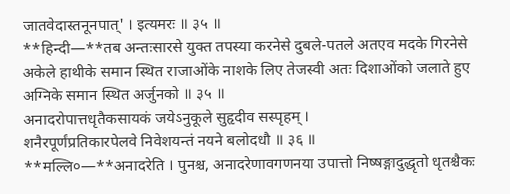जातवेदास्तनूनपात्' । इत्यमरः ॥ ३५ ॥
**हिन्दी—**तब अन्तःसारसे युक्त तपस्या करनेसे दुबले-पतले अतएव मदके गिरनेसे अकेले हाथीके समान स्थित राजाओंके नाशके लिए तेजस्वी अतः दिशाओंको जलाते हुए अग्निके समान स्थित अर्जुनको ॥ ३५ ॥
अनादरोपात्तधृतैकसायकं जयेऽनुकूले सुहृदीव सस्पृहम् ।
शनैरपूर्णंप्रतिकारपेलवे निवेशयन्तं नयने बलोदधौ ॥ ३६ ॥
**मल्लि०—**अनादरेति । पुनश्च, अनादरेणावगणनया उपात्तो निष्षङ्गादुद्धृतो धृतश्चैकः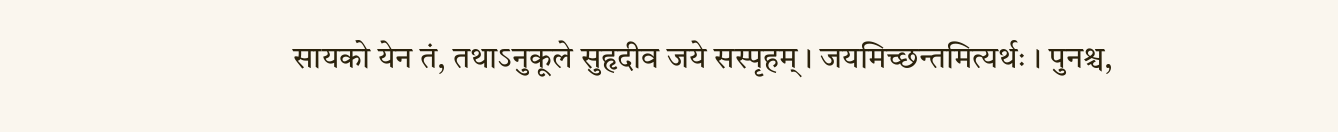सायको येन तं, तथाऽनुकूले सुहृदीव जये सस्पृहम् । जयमिच्छन्तमित्यर्थः । पुनश्च,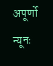अपूर्णो न्यूनः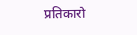प्रतिकारो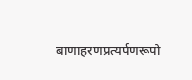बाणाहरणप्रत्यर्पणरूपो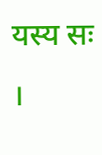यस्य सः ।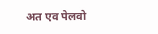अत एव पेलवो